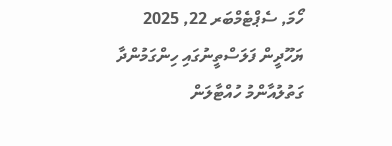ހޯމަ, ސެޕްޓެމްބަރ 22, 2025
ޔަހޫދީން ފަލަސްތީނުގައި ހިންގަމުންދާ ގަތުލުއާންމު ހުއްޓާލަން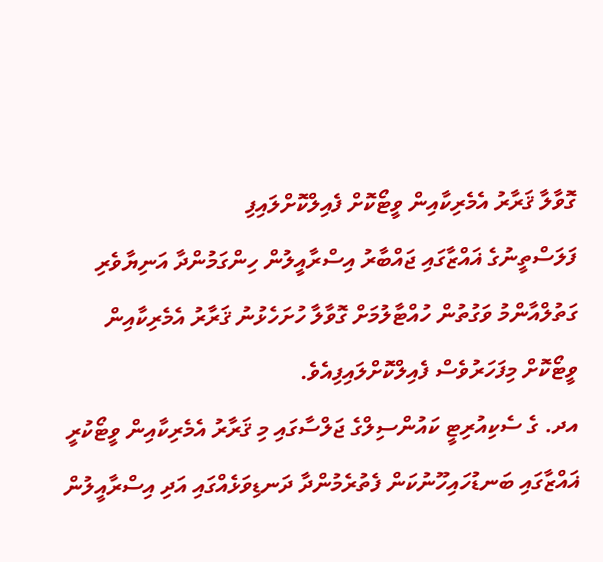ގޮވާލާ ޤަރާރު އެމެރިކާއިން ވީޓޯކޮށް ފެއިލްކޮށްލައިފި
ފަލަސްތީނުގެ ޣައްޒާގައި ޖައްބާރު އިސްރާއީލުން ހިންގަމުންދާ އަނިޔާވެރި ގަތުލްއާންމު ވަގުތުން ހުއްޓާލުމަށް ގޮވާލާ ހުށަހެޅުނު ޤަރާރު އެމެރިކާއިން ވީޓޯކޮށް މިފަހަރުވެސް ފެއިލްކޮށްލައިފިއެވެ.
އދ. ގެ ސެކިއުރިޓީ ކައުންސިލްގެ ޖަލްސާގައި މި ޤަރާރު އެމެރިކާއިން ވީޓޯކުރީ ޣައްޒާގައި ބަނޑުހައިހޫނުކަން ފެތުރެމުންދާ ދަނޑިވަޅެއްގައި އަދި އިސްރާއީލުން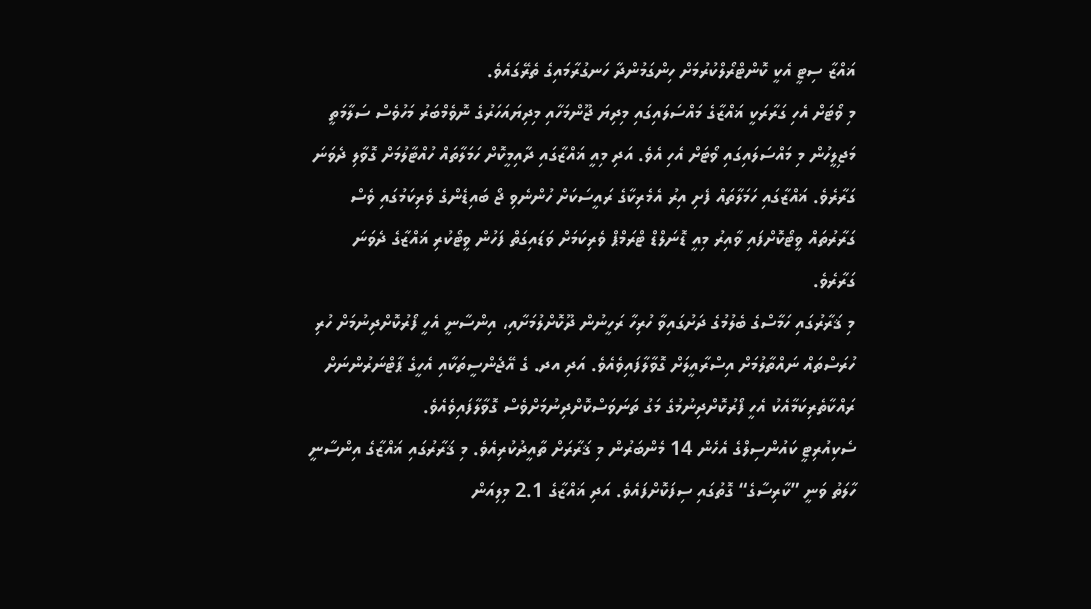ޣައްޒާ ސިޓީ އެކީ ކޮންޓްރޯލްކުރުމަށް ހިންގަމުންދާ ހަނގުރާމައިގެ ތެރޭގައެވެ.
މި ވޯޓަށް އެހި ގަރާރަކީ ޣައްޒާގެ މައްސަލައިގައި މިދިޔަ ޖޫންމަހާއި މިދިޔައަހަރުގެ ނޮވެމްބަރު މަހުވެސް ސަލާމަތީ މަޖިލީހުން މި މައްސަލައިގައި ވޯޓަށް އެހި އެވެ. އަދި މިއީ ޣައްޒާގައި ދާއިމީކޮށް ހަމަލާތައް ހުއްޓާލުމަށް ގޮވާލި ދެވަނަ ގަރާރެވެ. ޣައްޒާގައި ހަމަލާތައް ފެށި އިރު އެމެރިކާގެ ރައީސަކަށް ހުންނެވި ޖޯ ބައިޑެންގެ ވެރިކަމުގައި ވެސް ގަރާރުތައް ވީޓޯކޮށްފައި ވާއިރު މިއީ ޑޮނަލްޑް ޓްރަމްޕް ވެރިކަމަށް ވަޑައިގަތް ފަހުން ވީޓޯކުރި ޣައްޒާގެ ދެވަނަ ގަރާރެވެ.
މި ޤަރާރުގައި ހަމާސްގެ ބެލުމުގެ ދަށުގައިވާ ހުރިހާ ރަހީނުން ދޫކޮށްލުމަށާއި، އިންސާނީ އެހީ ފޯރުކޮށްދިނުމަށް ހުރި ހުރަސްތައް ނައްތާލުމަށް އިސްރާއީލަށް ގޮވާލާފައިވެއެވެ. އަދި އދ. ގެ އޭޖެންސީތަކާއި އެހީގެ ޕާޓްނަރުންނަށް ރައްކާތެރިކަމާއެކު އެހީ ފޯރުކޮށްދިނުމުގެ މަގު ތަނަވަސްކޮށްދިނުމަށްވެސް ގޮވާލާފައިވެއެވެ.
ސެކިއުރިޓީ ކައުންސިލްގެ އެހެން 14 މެންބަރުން މި ޤަރާރަށް ތާއީދުކުރިއެވެ. މި ޤަރާރުގައި ޣައްޒާގެ އިންސާނީ ހާލަތު ވަނީ ”ކާރިސާގެ“ ގޮތުގައި ސިފަކޮށްފައެވެ. އަދި ޣައްޒާގެ 2.1 މިލިއަން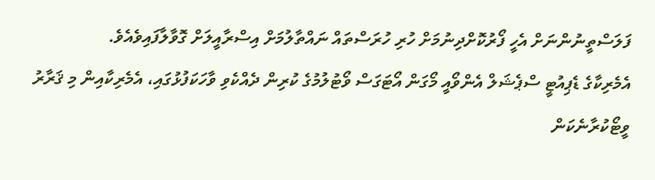ފަލަސްތީނުންނަށް އެހީ ފޯރުކޮށްދިނުމަށް ހުރި ހުރަސްތައް ނައްތާލުމަށް އިސްރާއީލަށް ގޮވާލާފައިވެއެވެ.
އެމެރިކާގެ ޑެޕިއުޓީ ސްޕެޝަލް އެންވޯއީ މޯގަން އޯޓަގަސް ވޯޓުލުމުގެ ކުރިން ދެއްކެވި ވާހަކަފުޅުގައި، އެމެރިކާއިން މި ޤަރާރު ވީޓޯކުރާނެކަން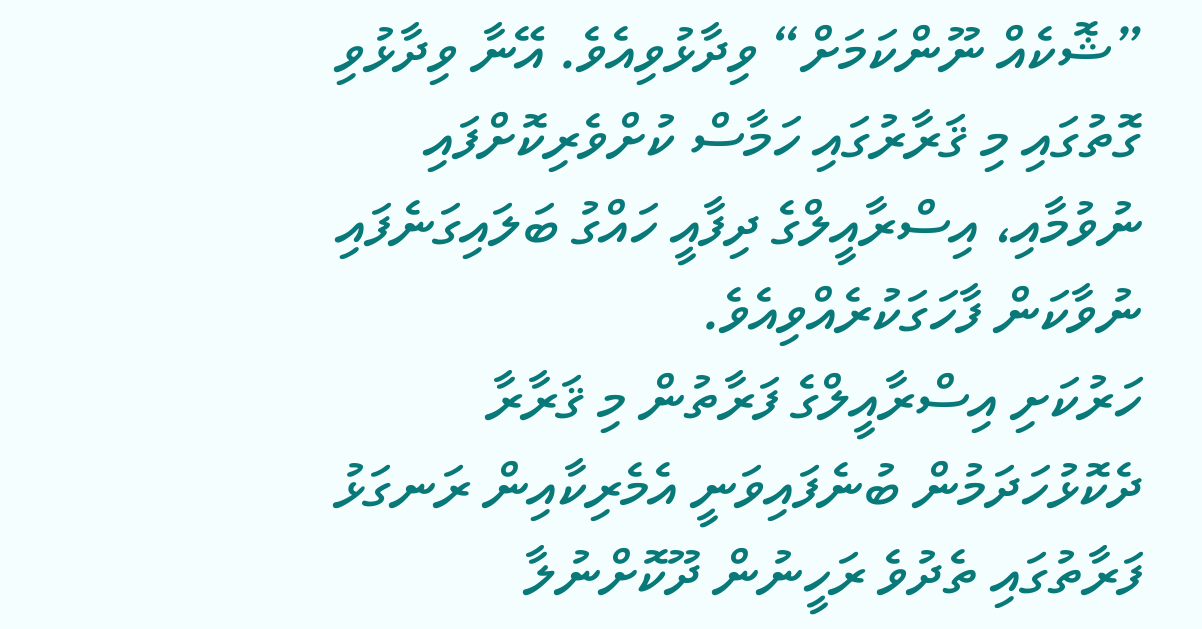”ޝޮކެއް ނޫންކަމަށް“ ވިދާޅުވިއެވެ. އޭނާ ވިދާޅުވި ގޮތުގައި މި ޤަރާރުގައި ހަމާސް ކުށްވެރިކޮށްފައި ނުވުމާއި، އިސްރާއީލްގެ ދިފާއީ ހައްގު ބަލައިގަނެފައި ނުވާކަން ފާހަގަކުރެއްވިއެވެ.
ހަރުކަށި އިސްރާއީލްގެ ފަރާތުން މި ޤަރާރާ ދެކޮޅުހަދަމުން ބުނެފައިވަނީ އެމެރިކާއިން ރަނގަޅު ފަރާތުގައި ތެދުވެ ރަހީނުން ދޫކޮށްނުލާ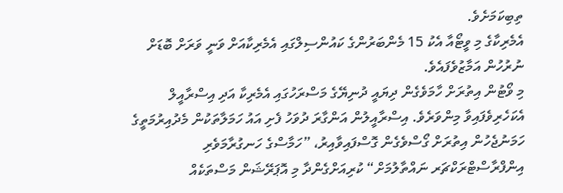ތިބިކަމަށެވެ.
އެމެރިކާގެ މި ވީޓޯއާ އެކު 15 މެންބަރުންގެ ކައުންސިލްގައި އެމެރިކާއަށް ވަނީ ވަރަށް ބޮޑަށް ނުރުހުން އަމާޒުވެފައެވެ.
މި ވޯޓުން އިތުރަށް ހާމަވެގެން ދިޔައީ ދުނިޔޭގެ މަސްރަހުގައި އެމެރިކާ އަދި އިސްރާއީލް އެކަހެރިވެފައިވާ މިންވަރެވެ. އިސްރާއީލުން އަންގާރަ ދުވަހު ފެށި އައު ހަމަލާތަކުން މެދުއިރުމަތީގެ ހަމަނުޖެހުން އިތުރަށް ގޯސްވެގެން ގޮސްފައިވާއިރު، ”ހަމާސްގެ ހަނގުރާމަވެރި އިންފްރާސްޓްރަކްޗަރ ނައްތާލުމަށް“ ކުރިއަށްގެންދާ މި އޮޕަރޭޝަން މަސްތަކެއް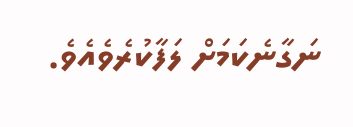ނަގާނެކަމަށް ލަފާކުރެވެއެވެ.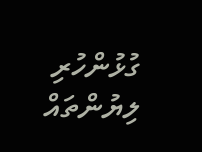ގުޅުންހުރި ލިޔުންތައް